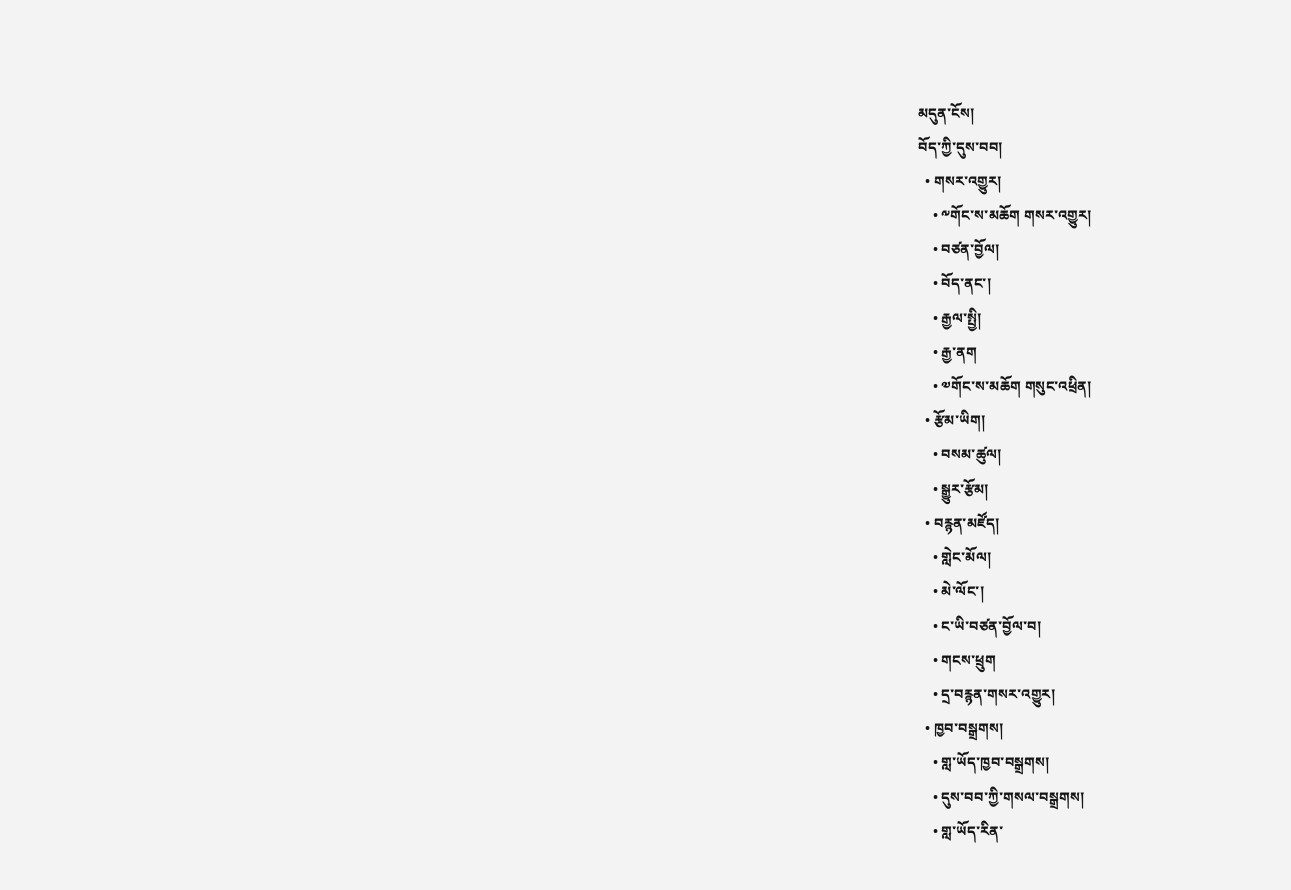མདུན་ངོས།
བོད་ཀྱི་དུས་བབ།
  • གསར་འགྱུར།
    • ༸གོང་ས་མཆོག གསར་འགྱུར།
    • བཙན་བྱོལ།
    • བོད་ནང་།
    • རྒྱལ་སྤྱི།
    • རྒྱ་ནག
    • ༧གོང་ས་མཆོག གསུང་འཕྲིན།
  • རྩོམ་ཡིག།
    • བསམ་ཚུལ།
    • སྒྱུར་རྩོམ།
  • བརྙན་མཛོད།
    • གླེང་མོལ།
    • མེ་ལོང་།
    • ང་ཡི་བཙན་བྱོལ་བ།
    • གངས་ཕྲུག
    • དྲ་བརྙན་གསར་འགྱུར།
  • ཁྱབ་བསྒྲགས།
    • གླ་ཡོད་ཁྱབ་བསྒྲགས།
    • དུས་བབ་ཀྱི་གསལ་བསྒྲགས།
    • གླ་ཡོད་རིན་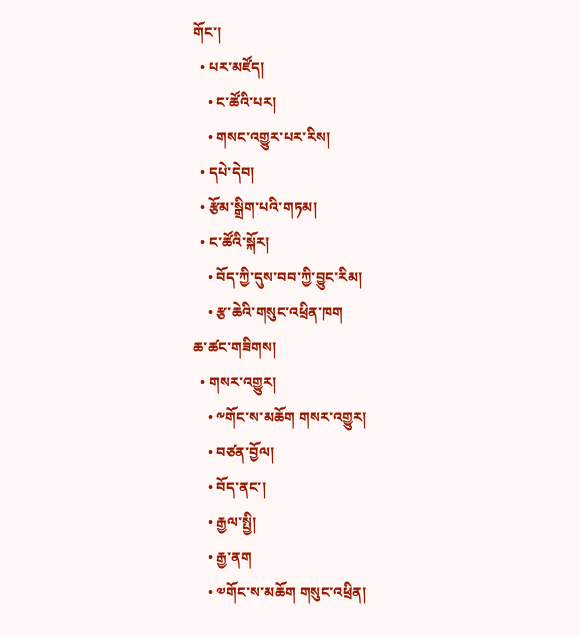གོང་།
  • པར་མཛོད།
    • ང་ཚོའི་པར།
    • གསང་འགྱུར་པར་རིས།
  • དཔེ་དེབ།
  • རྩོམ་སྒྲིག་པའི་གཏམ།
  • ང་ཚོའི་སྐོར།
    • བོད་ཀྱི་དུས་བབ་ཀྱི་བྱུང་རིམ།
    • རྩ་ཆེའི་གསུང་འཕྲིན་ཁག
ཆ་ཚང་གཟིགས།
  • གསར་འགྱུར།
    • ༸གོང་ས་མཆོག གསར་འགྱུར།
    • བཙན་བྱོལ།
    • བོད་ནང་།
    • རྒྱལ་སྤྱི།
    • རྒྱ་ནག
    • ༧གོང་ས་མཆོག གསུང་འཕྲིན།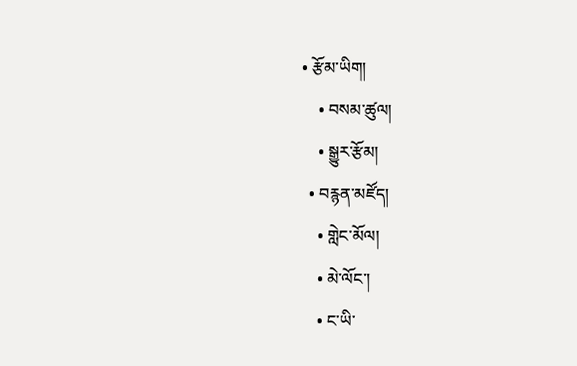• རྩོམ་ཡིག།
    • བསམ་ཚུལ།
    • སྒྱུར་རྩོམ།
  • བརྙན་མཛོད།
    • གླེང་མོལ།
    • མེ་ལོང་།
    • ང་ཡི་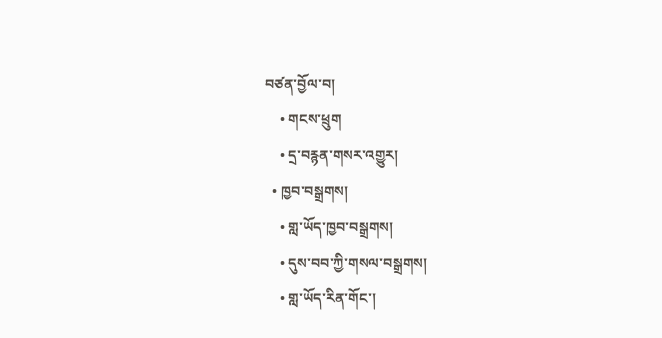བཙན་བྱོལ་བ།
    • གངས་ཕྲུག
    • དྲ་བརྙན་གསར་འགྱུར།
  • ཁྱབ་བསྒྲགས།
    • གླ་ཡོད་ཁྱབ་བསྒྲགས།
    • དུས་བབ་ཀྱི་གསལ་བསྒྲགས།
    • གླ་ཡོད་རིན་གོང་།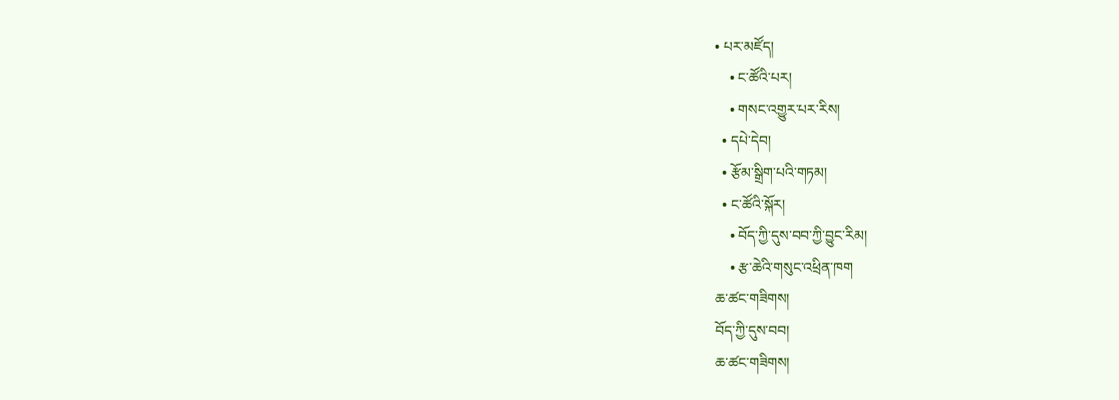• པར་མཛོད།
    • ང་ཚོའི་པར།
    • གསང་འགྱུར་པར་རིས།
  • དཔེ་དེབ།
  • རྩོམ་སྒྲིག་པའི་གཏམ།
  • ང་ཚོའི་སྐོར།
    • བོད་ཀྱི་དུས་བབ་ཀྱི་བྱུང་རིམ།
    • རྩ་ཆེའི་གསུང་འཕྲིན་ཁག
ཆ་ཚང་གཟིགས།
བོད་ཀྱི་དུས་བབ།
ཆ་ཚང་གཟིགས།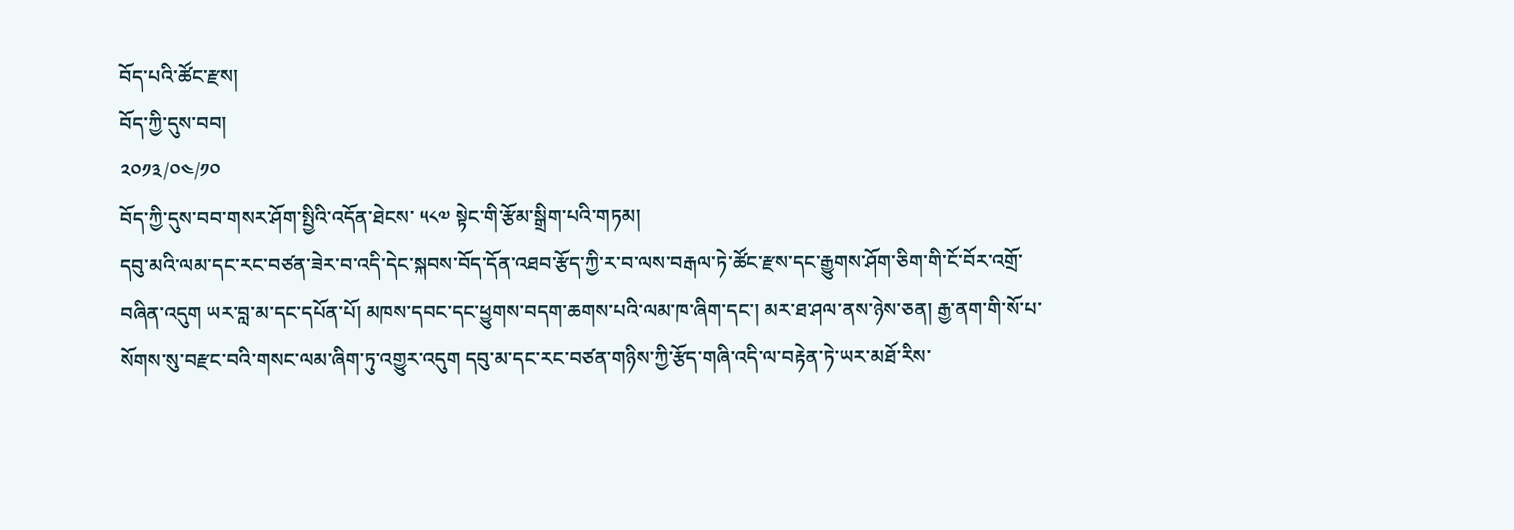བོད་པའི་ཚོང་རྫས།
བོད་ཀྱི་དུས་བབ།
༢༠༡༣/༠༤/༡༠
བོད་ཀྱི་དུས་བབ་གསར་ཤོག་སྤྱིའི་འདོན་ཐེངས་ ༥༨༧ སྟེང་གི་རྩོམ་སྒྲིག་པའི་གཏམ།
དབུ་མའི་ལམ་དང་རང་བཙན་ཟེར་བ་འདི་དེང་སྐབས་བོད་དོན་འཐབ་རྩོད་ཀྱི་ར་བ་ལས་བརྒལ་ཏེ་ཚོང་རྫས་དང་རྒྱུགས་ཤོག་ཅིག་གི་ངོ་བོར་འགྲོ་བཞིན་འདུག ཡར་བླ་མ་དང་དཔོན་པོ། མཁས་དབང་དང་ཕྱུགས་བདག་ཆགས་པའི་ལམ་ཁ་ཞིག་དང་། མར་ཐ་ཤལ་ནས་ཉེས་ཅན། རྒྱ་ནག་གི་སོ་པ་སོགས་སུ་བརྫང་བའི་གསང་ལམ་ཞིག་ཏུ་འགྱུར་འདུག དབུ་མ་དང་རང་བཙན་གཉིས་ཀྱི་རྩོད་གཞི་འདི་ལ་བརྟེན་ཏེ་ཡར་མཐོ་རིས་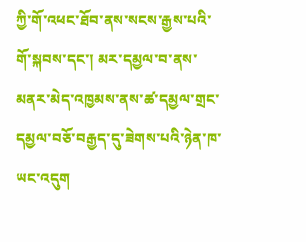ཀྱི་གོ་འཕང་ཐོབ་ནས་སངས་རྒྱས་པའི་གོ་སྐབས་དང་། མར་དམྱལ་བ་ནས་མནར་མེད་འཁྱམས་ནས་ཚ་དམྱལ་གྲང་དམྱལ་བཅོ་བརྒྱད་དུ་ཟེགས་པའི་ཉེན་ཁ་ཡང་འདུག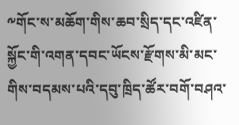༸གོང་ས་མཆོག་གིས་ཆབ་སྲིད་དང་འཛིན་སྐྱོང་གི་འགན་དབང་ཡོངས་རྫོགས་མི་མང་གིས་བདམས་པའི་དབུ་ཁྲིད་ཚོར་བགོ་བཤའ་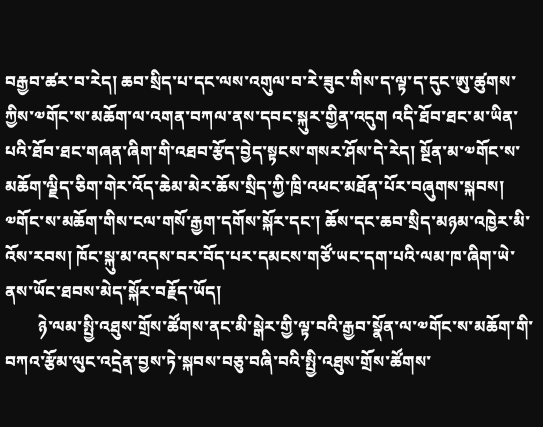བརྒྱབ་ཚར་བ་རེད། ཆབ་སྲིད་པ་དང་ལས་འགུལ་བ་རེ་ཟུང་གིས་ད་ལྟ་ད་དུང་ཨུ་ཚུགས་ཀྱིས་༧གོང་ས་མཆོག་ལ་འགན་བཀལ་ནས་དབང་སྐུར་གྱིན་འདུག འདི་ཐོབ་ཐང་མ་ཡིན་པའི་ཐོབ་ཐང་གཞན་ཞིག་གི་འཐབ་རྩོད་བྱེད་སྟངས་གསར་ཤོས་དེ་རེད། སྔོན་མ་༧གོང་ས་མཆོག་ལྗིད་ཅིག་གེར་འོད་ཆེམ་མེར་ཆོས་སྲིད་ཀྱི་ཁྲི་འཕང་མཐོན་པོར་བཞུགས་སྐབས། ༧གོང་ས་མཆོག་གིས་ངལ་གསོ་རྒྱག་དགོས་སྐོར་དང་། ཆོས་དང་ཆབ་སྲིད་མཉམ་འཁྱེར་མི་འོས་རབས། ཁོང་སྐུ་མ་འདས་བར་བོད་པར་དམངས་གཙོ་ཡང་དག་པའི་ལམ་ཁ་ཞིག་ཡེ་ནས་ཡོང་ཐབས་མེད་སྐོར་བརྗོད་ཡོད།
        ཉེ་ལམ་སྤྱི་འཐུས་གྲོས་ཚོགས་ནང་མི་སྒེར་གྱི་ལྟ་བའི་རྒྱབ་སྣོན་ལ་༧གོང་ས་མཆོག་གི་བཀའ་རྩོམ་ལུང་འདྲེན་བྱས་ཏེ་སྐབས་བཅུ་བཞི་བའི་སྤྱི་འཐུས་གྲོས་ཚོགས་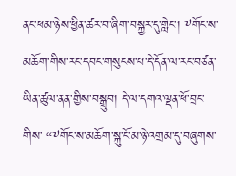ནང་ཕམ་ཉེས་ཕྱིན་ཚར་བ་ཞིག་བསྐྱར་དུ་གླེང་། ༸གོང་ས་མཆོག་གིས་རང་དབང་གསུངས་པ་དེ་དོན་ལ་རང་བཙན་ཡིན་ཚུལ་ནན་གྱིས་བསྒྲུབ། དེ་ལ་དགའ་ལྡན་ཕོ་བྲང་གིས་ “༸གོང་ས་མཆོག་སྐུ་ངོ་མ་ཉེ་འགྲམ་དུ་བཞུགས་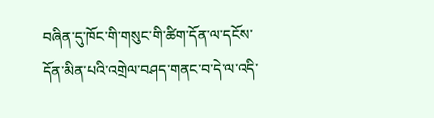བཞིན་དུ་ཁོང་གི་གསུང་གི་ཚིག་དོན་ལ་དངོས་དོན་མིན་པའི་འགྲེལ་བཤད་གནང་བ་དེ་ལ་འདི་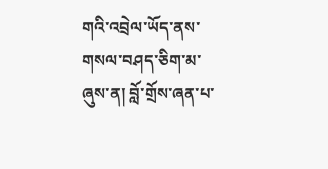གའི་འབྲེལ་ཡོད་ནས་གསལ་བཤད་ཅིག་མ་ཞུས་ན། བློ་གྲོས་ཞན་པ་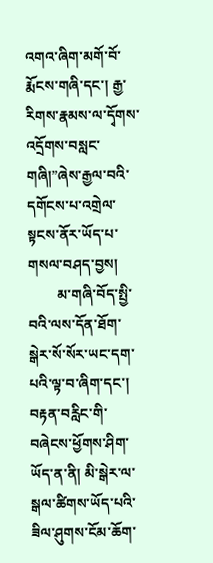འགའ་ཞིག་མགོ་བོ་རྨོངས་གཞི་དང་། རྒྱ་རིགས་རྣམས་ལ་དྭོགས་འདྲོགས་བསླང་གཞི།”ཞེས་རྒྱལ་བའི་དགོངས་པ་འགྲེལ་སྟངས་ནོར་ཡོད་པ་གསལ་བཤད་བྱས།
        མ་གཞི་བོད་སྤྱི་བའི་ལས་དོན་ཐོག་སྒེར་སོ་སོར་ཡང་དག་པའི་ལྟ་བ་ཞིག་དང་། བརྟན་བརླིང་གི་བཞེངས་ཕྱོགས་ཤིག་ཡོད་ན་ནི། མི་སྒེར་ལ་སྒལ་ཚིགས་ཡོད་པའི་ཟིལ་ཤུགས་ངོམ་ཆོག་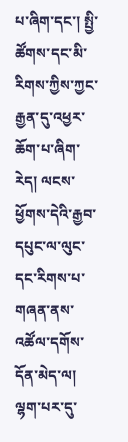པ་ཞིག་དང་། སྤྱི་ཚོགས་དང་མི་རིགས་ཀྱིས་ཀྱང་རྒྱན་དུ་འཕྱར་ཆོག་པ་ཞིག་རེད། ལངས་ཕྱོགས་དེའི་རྒྱབ་དཔུང་ལ་ལུང་དང་རིགས་པ་གཞན་ནས་འཚོལ་དགོས་དོན་མེད་ལ། ལྷག་པར་དུ་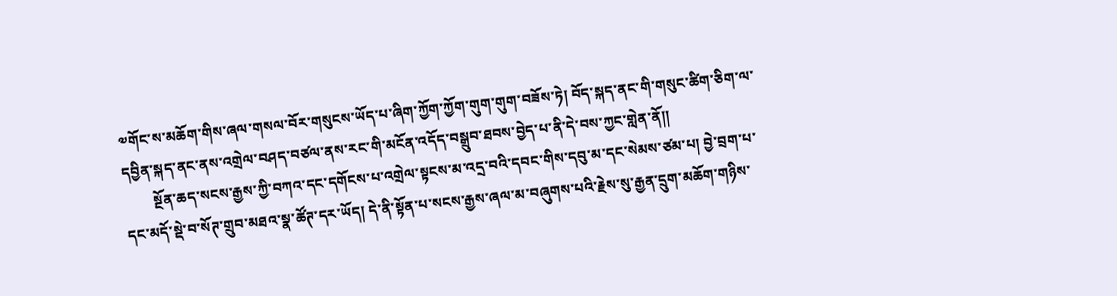༧གོང་ས་མཆོག་གིས་ཞལ་གསལ་བོར་གསུངས་ཡོད་པ་ཞིག་ཀྱོག་ཀྱོག་གུག་གུག་བཟོས་ཏེ། བོད་སྐད་ནང་གི་གསུང་ཚིག་ཅིག་ལ་དབྱིན་སྐད་ནང་ནས་འགྲེལ་བཤད་བཙལ་ནས་རང་གི་མངོན་འདོད་བསྒྲུབ་ཐབས་བྱེད་པ་ནི་དེ་བས་ཀྱང་གླེན་ནོ།།
        སྔོན་ཆད་སངས་རྒྱས་ཀྱི་བཀའ་དང་དགོངས་པ་འགྲེལ་སྟངས་མ་འདྲ་བའི་དབང་གིས་དབུ་མ་དང་སེམས་ཙམ་པ། བྱེ་བྲག་པ་དང་མདོ་སྡེ་བ་སོཊ་གྲུབ་མཐའ་སྣ་ཚོཊ་དར་ཡོད། དེ་ནི་སྟོན་པ་སངས་རྒྱས་ཞལ་མ་བཞུགས་པའི་རྗེས་སུ་རྒྱན་དྲུག་མཆོག་གཉིས་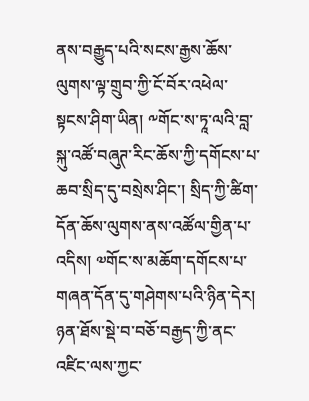ནས་བརྒྱུད་པའི་སངས་རྒྱས་ཆོས་ལུགས་ལྟ་གྲུབ་ཀྱི་ངོ་བོར་འཕེལ་སྟངས་ཤིག་ཡིན། ༸གོང་ས་ཏཱ་ལའི་བླ་སྐུ་འཚོ་བཞུཊ་རིང་ཆོས་ཀྱི་དགོངས་པ་ཆབ་སྲིད་དུ་བསྲེས་ཤིང་། སྲིད་ཀྱི་ཚིག་དོན་ཆོས་ལུགས་ནས་འཚོལ་གྱིན་པ་འདིས། ༧གོང་ས་མཆོག་དགོངས་པ་གཞན་དོན་དུ་གཤེགས་པའི་ཉིན་དེར། ཉན་ཐོས་སྡེ་བ་བཅོ་བརྒྱད་ཀྱི་ནང་འཛིང་ལས་ཀྱང་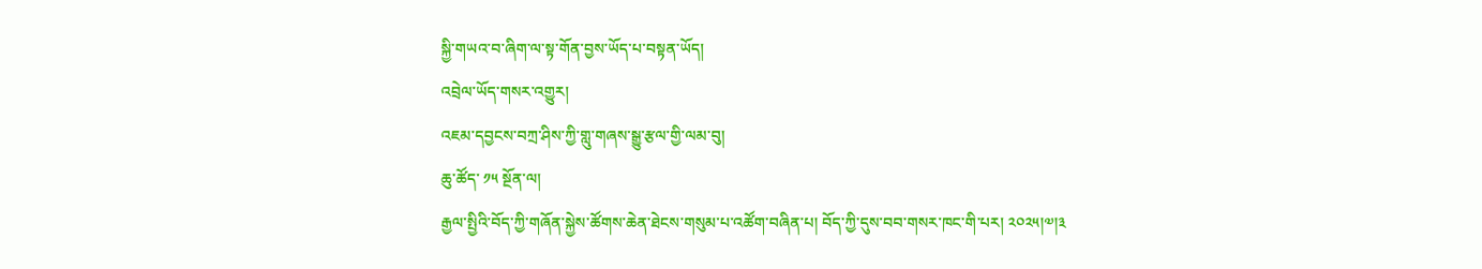སྐྱི་གཡའ་བ་ཞིག་ལ་སྟ་གོན་བྱས་ཡོད་པ་བསྟན་ཡོད།
འབྲེལ་ཡོད་གསར་འགྱུར།
འཇམ་དབྱངས་བཀྲ་ཤིས་ཀྱི་གླུ་གཞས་སྒྱུ་རྩལ་གྱི་ལམ་བུ།
ཆུ་ཚོད་ ༡༥ སྔོན་ལ།
རྒྱལ་སྤྱིའི་བོད་ཀྱི་གཞོན་སྐྱེས་ཚོགས་ཆེན་ཐེངས་གསུམ་པ་འཚོག་བཞིན་པ། བོད་ཀྱི་དུས་བབ་གསར་ཁང་གི་པར། ༢༠༢༥།༧།༣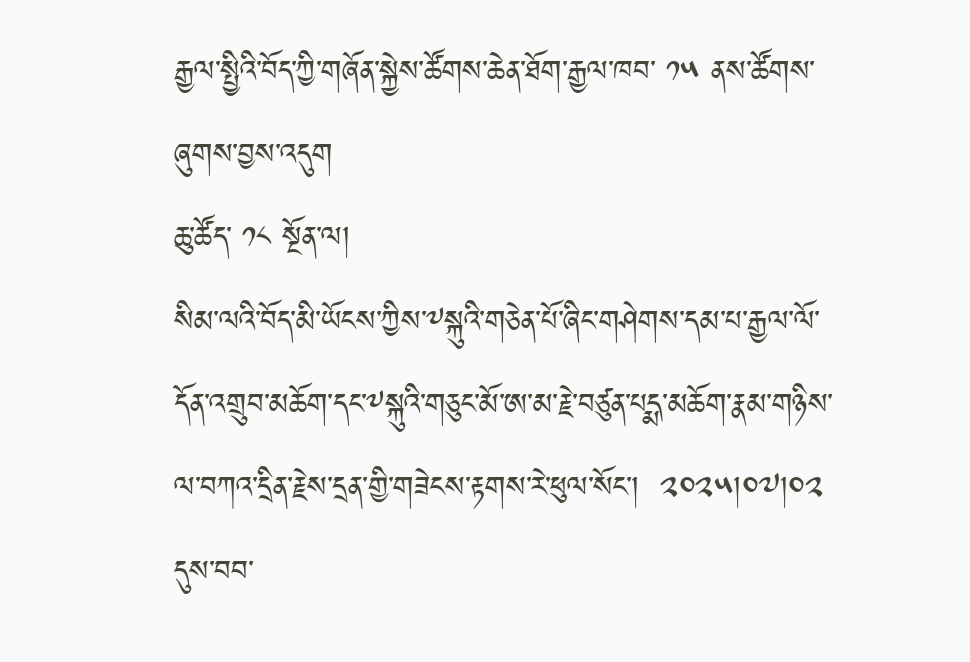རྒྱལ་སྤྱིའི་བོད་ཀྱི་གཞོན་སྐྱེས་ཚོགས་ཆེན་ཐོག་རྒྱལ་ཁབ་ ༡༥ ནས་ཚོགས་ཞུགས་བྱས་འདུག
ཆུ་ཚོད་ ༡༨ སྔོན་ལ།
སིམ་ལའི་བོད་མི་ཡོངས་ཀྱིས་༸སྐུའི་གཅེན་པོ་ཞིང་གཤེགས་དམ་པ་རྒྱལ་ལོ་དོན་འགྲུབ་མཆོག་དང་༸སྐུའི་གཅུང་མོ་ཨ་མ་རྗེ་བཙུན་པདྨ་མཆོག་རྣམ་གཉིས་ལ་བཀའ་དྲིན་རྗེས་དྲན་གྱི་གཟེངས་རྟགས་རེ་ཕུལ་སོང་།  ༢༠༢༥།༠༧།༠༢ དུས་བབ་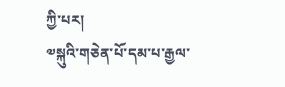ཀྱི་པར།
༧སྐུའི་གཅེན་པོ་དམ་པ་རྒྱལ་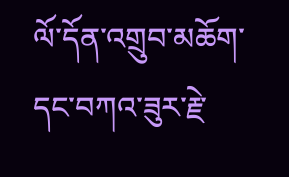ལོ་དོན་འགྲུབ་མཆོག་དང་བཀའ་ཟུར་རྗེ་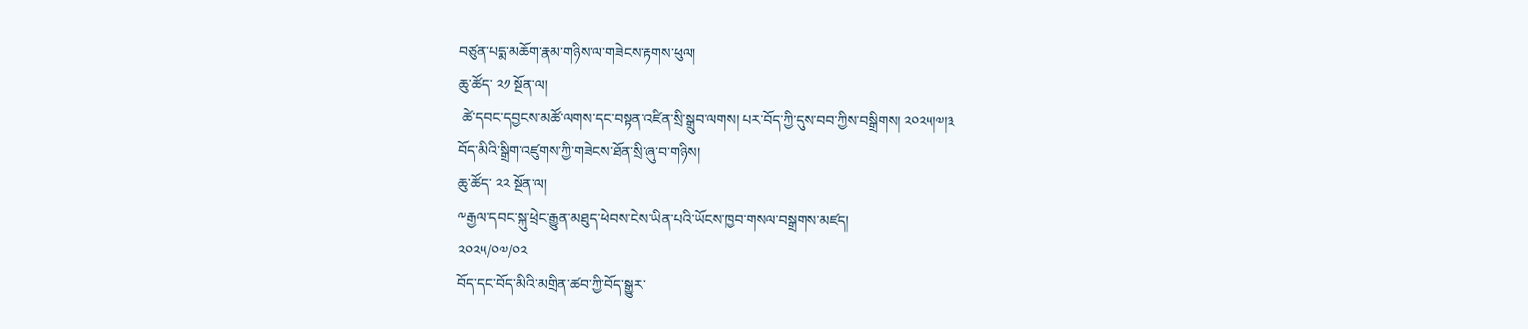བཙུན་པདྨ་མཆོག་རྣམ་གཉིས་ལ་གཟེངས་རྟགས་ཕུལ།
ཆུ་ཚོད་ ༢༡ སྔོན་ལ།
 ཚེ་དབང་དབྱངས་མཚོ་ལགས་དང་བསྟན་འཛིན་སྲི་སྒྲུབ་ལགས། པར་བོད་ཀྱི་དུས་བབ་ཀྱིས་བསྒྲིགས། ༢༠༢༥།༧།༣
བོད་མིའི་སྒྲིག་འཛུགས་ཀྱི་གཟེངས་ཐོན་སྲི་ཞུ་བ་གཉིས།
ཆུ་ཚོད་ ༢༢ སྔོན་ལ།
༸རྒྱལ་དབང་སྐུ་ཕྲེང་རྒྱུན་མཐུད་ཕེབས་ངེས་ཡིན་པའི་ཡོངས་ཁྱབ་གསལ་བསྒྲགས་མཛད།
༢༠༢༥/༠༧/༠༢
བོད་དང་བོད་མིའི་མགྲིན་ཚབ་ཀྱི་བོད་སྒྱུར་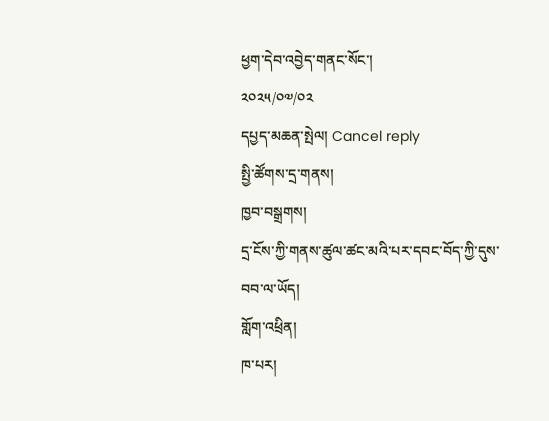ཕྱག་དེབ་འབྱེད་གནང་སོང་།
༢༠༢༥/༠༧/༠༢
དཔྱད་མཆན་སྤེལ། Cancel reply
སྤྱི་ཚོགས་དྲ་གནས།
ཁྱབ་བསྒྲགས།
དྲ་ངོས་ཀྱི་གནས་ཚུལ་ཚང་མའི་པར་དབང་བོད་ཀྱི་དུས་བབ་ལ་ཡོད།
གློག་འཕྲིན།
ཁ་པར།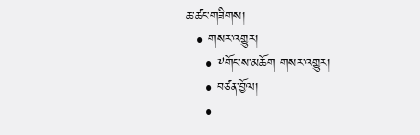ཆ་ཚང་གཟིགས།
  • གསར་འགྱུར།
    • ༸གོང་ས་མཆོག གསར་འགྱུར།
    • བཙན་བྱོལ།
    •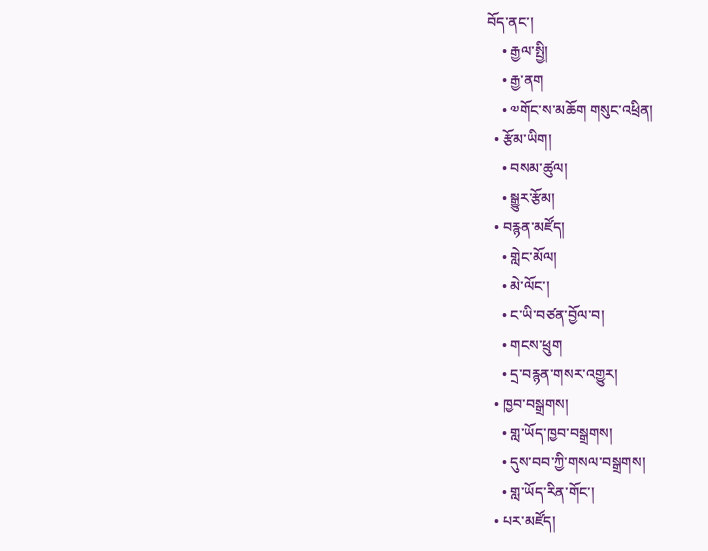བོད་ནང་།
    • རྒྱལ་སྤྱི།
    • རྒྱ་ནག
    • ༧གོང་ས་མཆོག གསུང་འཕྲིན།
  • རྩོམ་ཡིག།
    • བསམ་ཚུལ།
    • སྒྱུར་རྩོམ།
  • བརྙན་མཛོད།
    • གླེང་མོལ།
    • མེ་ལོང་།
    • ང་ཡི་བཙན་བྱོལ་བ།
    • གངས་ཕྲུག
    • དྲ་བརྙན་གསར་འགྱུར།
  • ཁྱབ་བསྒྲགས།
    • གླ་ཡོད་ཁྱབ་བསྒྲགས།
    • དུས་བབ་ཀྱི་གསལ་བསྒྲགས།
    • གླ་ཡོད་རིན་གོང་།
  • པར་མཛོད།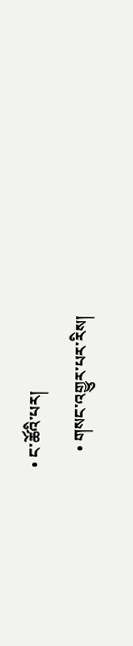• ང་ཚོའི་པར།
    • གསང་འགྱུར་པར་རིས།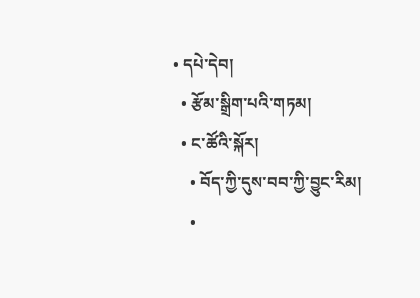• དཔེ་དེབ།
  • རྩོམ་སྒྲིག་པའི་གཏམ།
  • ང་ཚོའི་སྐོར།
    • བོད་ཀྱི་དུས་བབ་ཀྱི་བྱུང་རིམ།
    •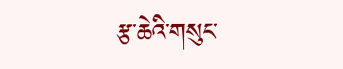རྩ་ཆེའི་གསུང་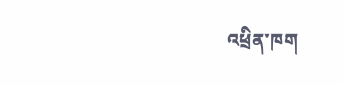འཕྲིན་ཁག